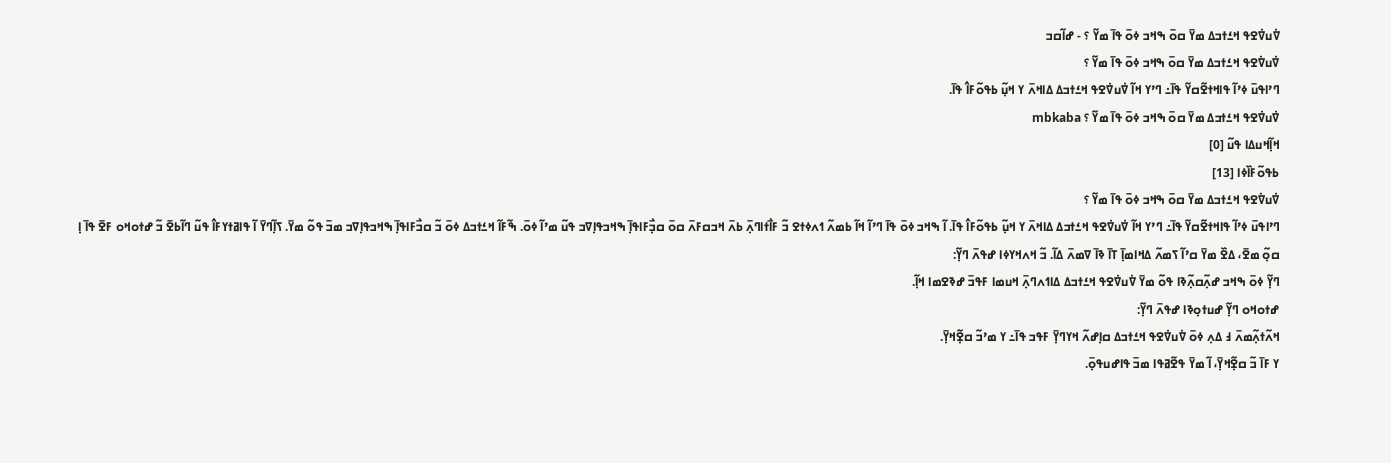ߜ߭ߎߜ߭ߐߟ ߞߑߙߏߡ ߘߌ߫ ߛߋ߫ ߒߞߏ ߦߋ߫ ߟߊ߫ ߘߌ߬ ؟ - ߝߊ߬ߛߏ
ߜ߭ߎߜ߭ߐߟ ߞߑߙߏߡ ߘߌ߫ ߛߋ߫ ߒߞߏ ߦߋ߫ ߟߊ߫ ߘߌ߬ ؟
ߣߴߊߟߎ߫ ߦߴߊ߬ ߟߊߞߙߐ߬ߛߌ߬ ߟߊ߫߸ ߣߴߌ ߞߊ߬ ߜ߭ߎߜ߭ߐߟ ߞߑߙߏߡ ߡߊߞߍ߫ ߌ ߞߎ߲߬ ߕߟߋ߬ߓߊ߮ ߟߊ߫.
ߜ߭ߎߜ߭ߐߟ ߞߑߙߏߡ ߘߌ߫ ߛߋ߫ ߒߞߏ ߦߋ߫ ߟߊ߫ ߘߌ߬ ؟ mbkaba
ߞߊ߲߬ߞߎߡߊ ߟߎ߬ [0]
ߕߟߋ߬ߓߊ߰ߦߊ [13]
ߜ߭ߎߜ߭ߐߟ ߞߑߙߏߡ ߘߌ߫ ߛߋ߫ ߒߞߏ ߦߋ߫ ߟߊ߫ ߘߌ߬ ؟
ߣߴߊߟߎ߫ ߦߴߊ߬ ߟߊߞߙߐ߬ߛߌ߬ ߟߊ߫߸ ߣߴߌ ߞߊ߬ ߜ߭ߎߜ߭ߐߟ ߞߑߙߏߡ ߡߊߞߍ߫ ߌ ߞߎ߲߬ ߕߟߋ߬ߓߊ߮ ߟߊ߫. ߊ߬ ߒߞߏ ߦߋ߫ ߟߊ߫ ߣߴߊ߬ ߞߊ߬ ߕߘߍ߬ ߗߍߦߙߐ ߏ߬ ߓߊ߯ߙߊߣߍ߲߫ ߕߍ߫ ߞߏߛߓߍ߫ ߛߋ߫ ߛߏ߲߯ߓߊߟߊ߲߫ ߒߞߏߟߊ߲ߜߏ ߟߎ߬ ߘߴߊ߬ ߦߋ߫. ߒ߬ߓߊ߬ ߞߑߙߏߡ ߦߋ߫ ߏ߬ ߛߏ߯ߓߊߟߊ߲߫ ߒߞߏߟߊ߲ߜߏ ߘߏ߫ ߟߋ߬ ߘߌ߫. ߖߊ߲߬ߣߌ߫ ߊ߬ ߟߊߥߙߌߓߊ߮ ߟߎ߬ ߣߊ߬ߕߐ߫ ߏ߬ ߝߙߋߞߋ ߓߐ߫ ߟߊ߫ ߊ߲ ߛߋ߲߬ ߘߐ߫، ߡߐ߰ ߘߌ߫ ߛߴߊ߬ ߖߘߍ߬ ߡߞߊߘߊ߲߫ ߠߊ߫ ߢߊ߫ ߜߘߍ߫ ߡߊ߬. ߏ߬ ߞߍߞߌߦߊ ߝߟߍ߫ ߣߌ߲߬:
ߣߌ߲߬ ߦߋ߫ ߒߞߏ ߝߍ߲߬ߛߍ߲߬ߢߊ ߟߋ߬ ߘߌ߫ ߜ߭ߎߜ߭ߐߟ ߞߑߙߏߡ ߡߊߗߍߣߍ߲߫ ߞߎߘߊ ߓߟߏ߫ ߝߢߐߘߊ ߞߊ߲߬.
ߝߙߋߞߋ ߣߌ߲߬ ߝߎߙߋ߲ߢߊ ߝߟߍ߫ ߣߌ߲߬:
ߞߍ߬ߙߍ߲߬ߘߍ߫ ߃ ߡߍ߲ ߦߋ߫ ߜ߭ߎߜ߭ߐߟ ߞߑߙߏߡ ߛߊ߲ߝߍ߬ ߞߌߣߌ߲߫ ߓߟߏ ߟߊ߫߸ ߌ ߘߴߏ߬ ߛߐ߲߬ߞߌ߲߫.
ߌ ߓߊ߫ ߏ߬ ߛߐ߲߬ߞߌ߲߫، ߊ߬ ߘߌ߫ ߟߐ߬ߥߟߊ ߘߏ߫ ߟߊߝߎߟߋ߲߫.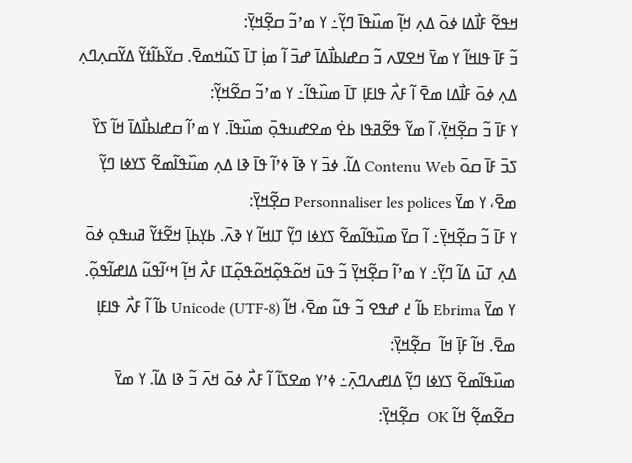ߞߟߐ߬ ߓߊ߯ߡߊ ߦߋ߫ ߡߍ߲ ߞߊ߲߬ ߘߎ߰ߟߊ߫ ߣߌ߲߬߸ ߌ ߘߴߏ߬ ߛߐ߲߬ߞߌ߲߫:
ߏ߬ ߓߊ߫ ߟߊߞߊ߬ ߌ ߘߌ߫ ߞߐߜߍ ߏ߬ ߛߝߊߕߊ߯ߡߊ߫ ߝߏ߫ ߊ߬ ߘߊ߲߭ ߠߊ߫ ߖߎ߬ߞߘߐ߫. ߛߌ߬ߕߊ߬ߙߌ߬ ߡߌ߬ߛߍ߲ߣߍ߲ ߡߍ߲ ߦߋ߫ ߓߊ߯ߡߊ ߘߐ߫ ߊ߬ ߓߍ߯ ߟߊߓߊ߲ ߠߊ߫ ߘߎ߰ߟߊ߬߸ ߌ ߘߴߏ߬ ߛߐ߬ߞߌ߲߬:
ߌ ߓߊ߫ ߏ߬ ߛߐ߲߬ߞߌ߲߫، ߊ߬ ߘߌ߬ ߟߐ߬ߥߟߊ ߕߐ߭ ߘߐߝߎߟߋ߲߫ ߘߎ߰ߟߊ߫. ߌ ߘߴߊ߬ ߛߝߊߕߊ߯ߡߊ߫ ߞߊ߬ ߖߌ߰ ߖߏ߫ ߓߊ߫ ߛߋ߫ Contenu Web ߡߊ߬. ߦߏ߫ ߌ ߢߊ߫ ߦߴߊ߬ ߟߊ߫ ߢߊ ߡߍ߲ ߘߎ߰ߟߊ߬ߘߐ߬ ߖߌߦߊ ߣߌ߲߬ ߘߐ߫، ߌ ߘߌ߫ Personnaliser les polices ߛߐ߲߬ߞߌ߲߫:
ߌ ߓߊ߫ ߏ߬ ߛߐ߲߬ߞߌ߲߫߸ ߊ߬ ߛߌ߫ ߘߎ߰ߟߊ߬ߘߐ߬ ߖߌߦߊ ߣߌ߲߬ ߠߊߞߊ߬ ߌ ߢߍ߫. ߕߌ߲ߕߊ߲߫ ߞߐ߬ߙߌ߬ ߥߎߟߋ߲ ߦߋ߫ ߡߍ߲ ߠߎ߫ ߡߊ߬ ߣߌ߲߬߸ ߌ ߘߴߊ߬ ߛߐ߲߬ߞߌ߲߫ ߏ߬ ߟߎ߫ ߞߋ߬ߟߋ߲߬ߞߋ߬ߟߋ߲߬ߠߊ ߓߍ߯ ߞߊ߲߬ ߞߵߊ߬ߟߎ߬ ߡߊߝߊ߬ߟߋ߲߬. ߌ ߘߌ߫ Ebrima ߕߊ߬ ߄ ߝߟߐ ߏ߬ ߟߎ߬ ߘߐ߫، ߞߊ߬ Unicode (UTF-8) ߕߊ߬ ߊ߬ ߓߍ߯ ߟߊߓߊ߲ ߘߐ߫. ߞߊ߬ ߓߊ߲߫ ߞߊ߬  ߛߐ߲߬ߞߌ߲߫:
ߘߎ߰ߟߊ߬ߘߐ߬ ߖߌߦߊ ߣߌ߲߬ ߡߊߝߍߣߍ߲߫߸ ߦߴߌ ߘߐߖߊ߬ ߊ߬ ߓߍ߯ ߦߋ߫ ߞߍ߫ ߏ߬ ߢߊ ߡߊ߬. ߌ ߘߌ߫ ߛߐ߬ߘߐ߲߬ ߞߊ߬ OK  ߛߐ߲߬ߞߌ߲߫: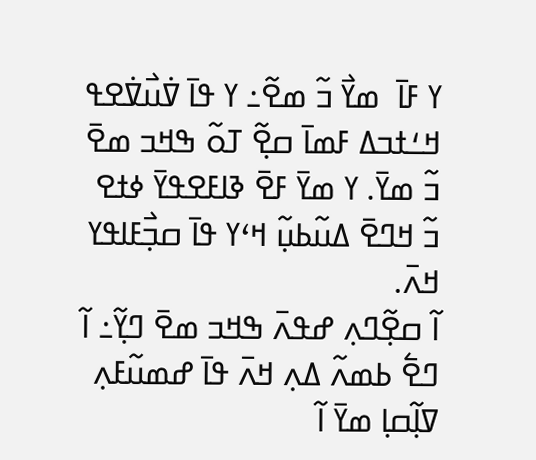ߌ ߓߊ߫  ߘߌ߯ ߏ߬ ߘߐ߬߸ ߌ ߟߊ߫ ߜ߭ߎ߯ߜ߭ߐߟ ߞߑߙߏߡ ߓߘߊ߫ ߛߐ߲߬ ߠߋ߬ ߒߞߏ ߘߐ߫ ߏ߬ ߘߌ߫. ߌ ߘߌ߫ ߓߐ߫ ߢߊߓߐߟߌ߫ ߦߙߐ ߏ߬ ߞߣߐ߫ ߡߎ߬ߕߎ߲߬ ߞߵߌ ߟߊ߫ ߛߏ߲߯ߓߊߟߌ ߞߍ߫.
ߊ߬ ߛߐ߲߬ߣߍ߲ ߝߟߍ߫ ߒߞߏ ߘߐ߫ ߣߌ߲߬߸ ߊ߬ ߣߐ߱ ߕߘߍ߬ ߡߍ߲ ߞߍ߫ ߟߊ߫ ߝߘߎ߬ߓߍ߲ ߜߊ߲߬ߛߊ߲ ߘߌ߫ ߊ߬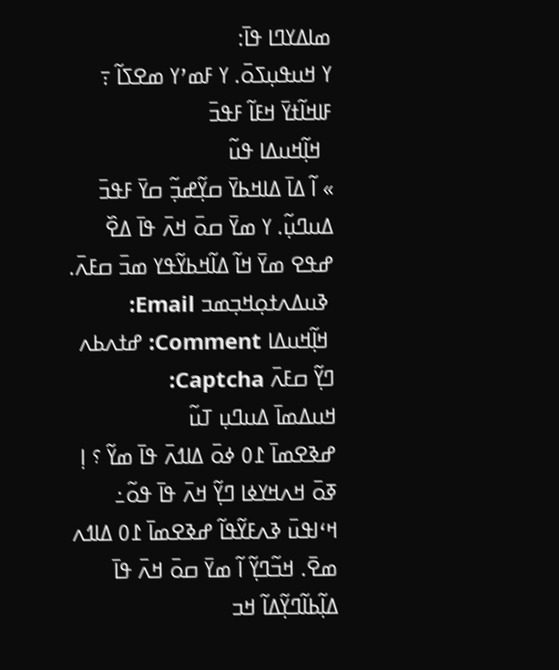ߘߊߡߌߣߊ ߟߊ߫:
ߌ ߞߎߟߎ߲ߖߋ߫. ߌ ߓߘߴߌ ߘߐߖߊ߬ ߹
ߓߊߞߊ߬ߙߌ߫ ߞߓߊ߬ ߓߟߏ߫
  ߞߊ߲߬ߞߎߡߊ ߟߎ߬
» ߊ߬ ߡߊ߫ ߡߊߞߕߌ߫ ߛߌ߲߬ߝߏ߲߬ ߛߌ߫ ߓߟߏ߫ ߡߎߣߎ߲߬. ߌ ߘߌ߫ ߛߋ߫ ߞߍ߫ ߟߊ߫ ߡߐ߰ ߝߟߐ ߘߌ߫ ߞߊ߬ ߡߊ߬ߞߕߌ߬ߟߌ ߘߏ߫ ߛߓߍ߫.
 ߢߎߡߍߙߋ߲ߞߏ߲ߘߏ Email:
 ߞߊ߲߬ߞߎߡߊ Comment: ߝߙߍߕߍ ߣߌ߲߬ ߛߓߍ߫ Captcha:
ߞߎߡߘߊ߫ ߡߎߣߎ߲ ߠߎ߬
ߝߢߐߘߊ߫ ߁߀ ߦߋ߫ ߡߊߗߍ߫ ߟߊ߫ ߘߌ߬ ؟ ߊ߲ ߧߋ߫ ߞߍߞߌߦߊ ߣߌ߲߬ ߞߍ߫ ߟߊ߫ ߟߋ߬߸ ߞߵߊߟߎ߫ ߢߍߓߌ߬ߟߊ߬ ߝߢߐߘߊ߫ ߁߀ ߡߊߗߍ ߘߐ߫. ߞߏ߬ߣߌ߲߬ ߊ߬ ߘߌ߫ ߛߋ߫ ߞߍ߫ ߟߊ߫ ߡߊ߲߬ߕߊ߬ߣߌ߲߬ߡߊ߬ ߞߏ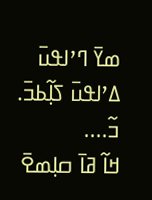ߘߌ߫ ߣߴߊߟߎ߫ ߡߴߊߟߎ߫ ߖߊ߲߬ߕߏ߫. ߏ߬....
ߞߊ߬ ߥߊ߫ ߛߊ߲ߘߐ߫